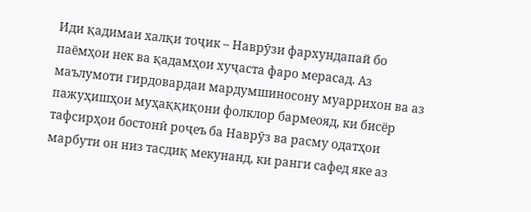Иди қадимаи халқи тоҷик – Наврӯзи фархундапай бо паёмҳои нек ва қадамҳои хуҷаста фаро мерасад. Аз маълумоти гирдовардаи мардумшиносону муаррихон ва аз пажуҳишҳои муҳаққиқони фолклор бармеояд, ки бисёр тафсирҳои бостонӣ роҷеъ ба Наврӯз ва расму одатҳои марбути он низ тасдиқ мекунанд, ки ранги сафед яке аз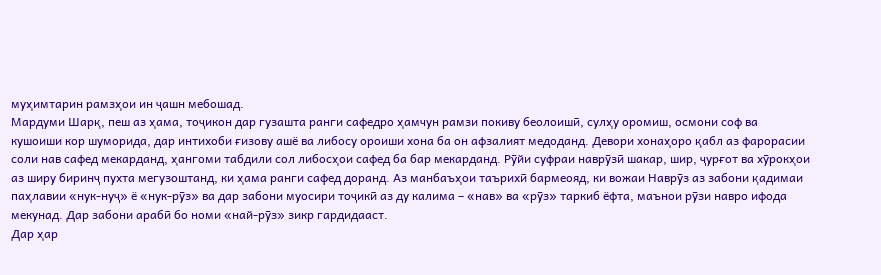муҳимтарин рамзҳои ин ҷашн мебошад.
Мардуми Шарқ, пеш аз ҳама, тоҷикон дар гузашта ранги сафедро ҳамчун рамзи покиву беолоишӣ, сулҳу оромиш, осмони соф ва кушоиши кор шуморида, дар интихоби ғизову ашё ва либосу ороиши хона ба он афзалият медоданд. Девори хонаҳоро қабл аз фарорасии соли нав сафед мекарданд, ҳангоми табдили сол либосҳои сафед ба бар мекарданд. Рӯйи суфраи наврӯзӣ шакар, шир, ҷурғот ва хӯрокҳои аз ширу биринҷ пухта мегузоштанд, ки ҳама ранги сафед доранд. Аз манбаъҳои таърихӣ бармеояд, ки вожаи Наврӯз аз забони қадимаи паҳлавии «нук-нуҷ» ё «нук-рӯз» ва дар забони муосири тоҷикӣ аз ду калима – «нав» ва «рӯз» таркиб ёфта, маънои рӯзи навро ифода мекунад. Дар забони арабӣ бо номи «най-рӯз» зикр гардидааст.
Дар ҳар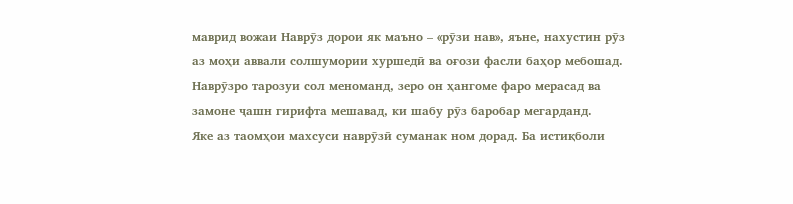маврид вожаи Наврӯз дорои як маъно – «рӯзи нав», яъне, нахустин рӯз аз моҳи аввали солшумории хуршедӣ ва оғози фасли баҳор мебошад.
Наврӯзро тарозуи сол меноманд, зеро он ҳангоме фаро мерасад ва замоне ҷашн гирифта мешавад, ки шабу рӯз баробар мегарданд.
Яке аз таомҳои махсуси наврӯзӣ суманак ном дорад. Ба истиқболи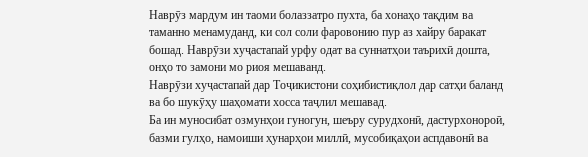Наврӯз мардум ин таоми болаззатро пухта, ба хонаҳо тақдим ва таманно менамуданд, ки сол соли фаровонию пур аз хайру баракат бошад. Наврӯзи хуҷастапай урфу одат ва суннатҳои таърихӣ дошта, онҳо то замони мо риоя мешаванд.
Наврӯзи хуҷастапай дар Тоҷикистони соҳибистиқлол дар сатҳи баланд ва бо шукӯҳу шаҳомати хосса таҷлил мешавад.
Ба ин муносибат озмунҳои гуногун, шеъру сурудхонӣ, дастурхонороӣ, базми гулҳо, намоиши ҳунарҳои миллӣ, мусобиқаҳои аспдавонӣ ва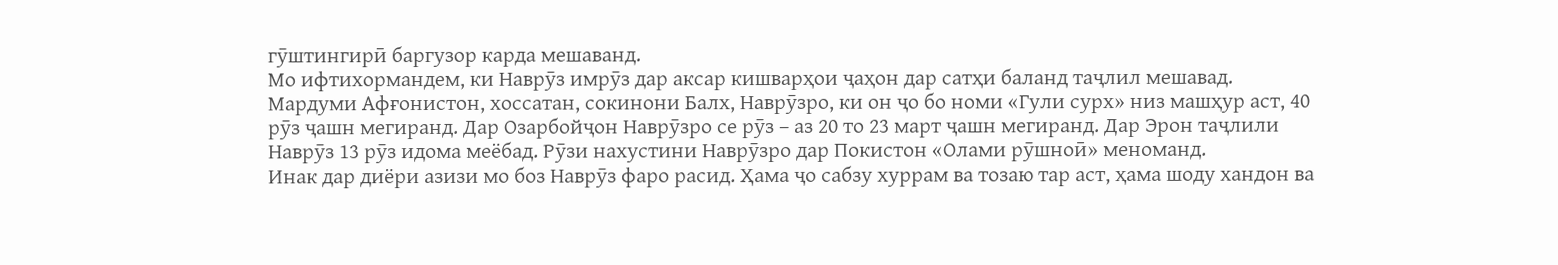гӯштингирӣ баргузор карда мешаванд.
Мо ифтихормандем, ки Наврӯз имрӯз дар аксар кишварҳои ҷаҳон дар сатҳи баланд таҷлил мешавад.
Мардуми Афғонистон, хоссатан, сокинони Балх, Наврӯзро, ки он ҷо бо номи «Гули сурх» низ машҳур аст, 40 рӯз ҷашн мегиранд. Дар Озарбойҷон Наврӯзро се рӯз – аз 20 то 23 март ҷашн мегиранд. Дар Эрон таҷлили Наврӯз 13 рӯз идома меёбад. Рӯзи нахустини Наврӯзро дар Покистон «Олами рӯшноӣ» меноманд.
Инак дар диёри азизи мо боз Наврӯз фаро расид. Ҳама ҷо сабзу хуррам ва тозаю тар аст, ҳама шоду хандон ва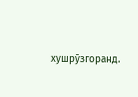хушрӯзгоранд.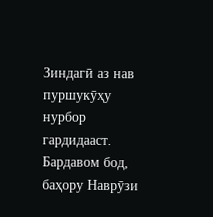Зиндагӣ аз нав пуршукӯҳу нурбор гардидааст. Бардавом бод, баҳору Наврӯзи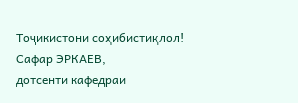Тоҷикистони соҳибистиқлол!
Сафар ЭРКАЕВ,
дотсенти кафедраи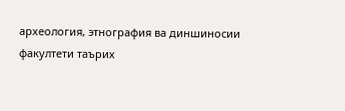археология, этнография ва диншиносии факултети таърих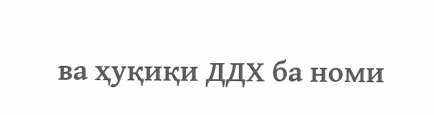ва ҳуқиқи ДДХ ба номи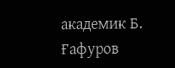академик Б. Ғафуров